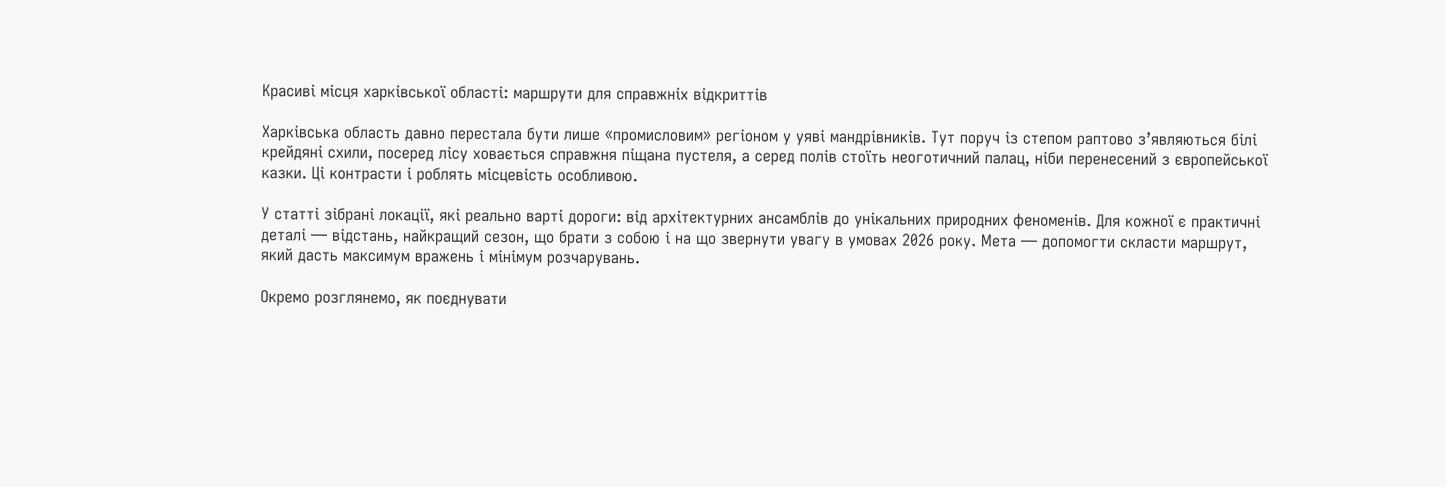Красиві місця харківської області: маршрути для справжніх відкриттів

Харківська область давно перестала бути лише «промисловим» регіоном у уяві мандрівників. Тут поруч із степом раптово з’являються білі крейдяні схили, посеред лісу ховається справжня піщана пустеля, а серед полів стоїть неоготичний палац, ніби перенесений з європейської казки. Ці контрасти і роблять місцевість особливою.

У статті зібрані локації, які реально варті дороги: від архітектурних ансамблів до унікальних природних феноменів. Для кожної є практичні деталі — відстань, найкращий сезон, що брати з собою і на що звернути увагу в умовах 2026 року. Мета — допомогти скласти маршрут, який дасть максимум вражень і мінімум розчарувань.

Окремо розглянемо, як поєднувати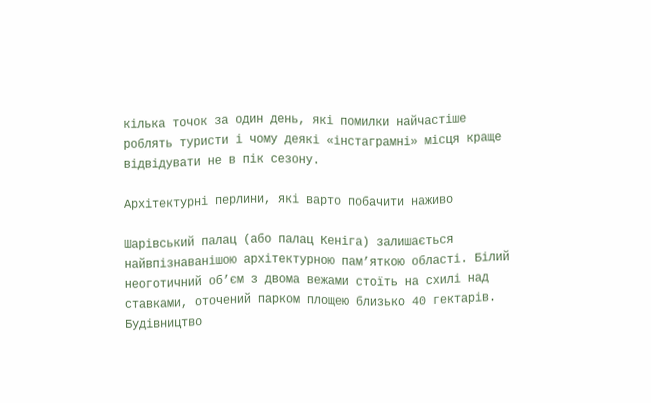кілька точок за один день, які помилки найчастіше роблять туристи і чому деякі «інстаграмні» місця краще відвідувати не в пік сезону.

Архітектурні перлини, які варто побачити наживо

Шарівський палац (або палац Кеніга) залишається найвпізнаванішою архітектурною пам’яткою області. Білий неоготичний об’єм з двома вежами стоїть на схилі над ставками, оточений парком площею близько 40 гектарів. Будівництво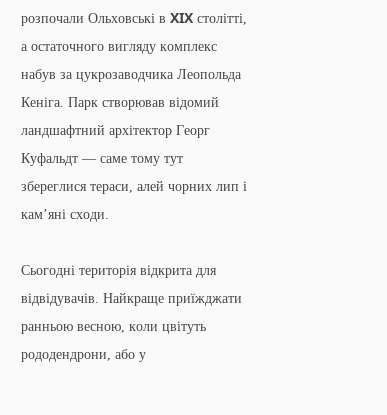розпочали Ольховські в XIX столітті, а остаточного вигляду комплекс набув за цукрозаводчика Леопольда Кеніга. Парк створював відомий ландшафтний архітектор Георг Куфальдт — саме тому тут збереглися тераси, алей чорних лип і кам’яні сходи.

Сьогодні територія відкрита для відвідувачів. Найкраще приїжджати ранньою весною, коли цвітуть рододендрони, або у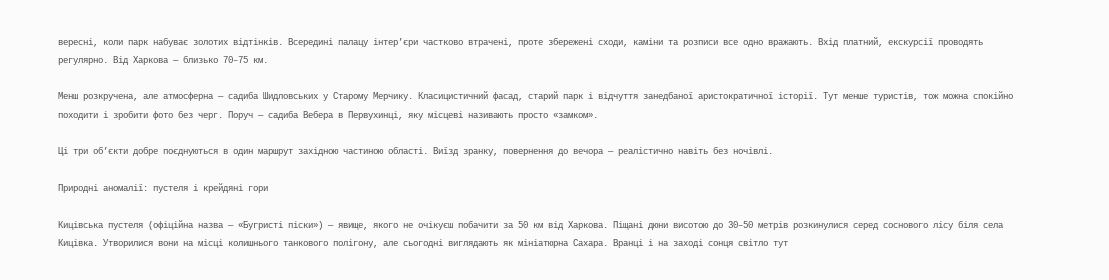вересні, коли парк набуває золотих відтінків. Всередині палацу інтер’єри частково втрачені, проте збережені сходи, каміни та розписи все одно вражають. Вхід платний, екскурсії проводять регулярно. Від Харкова — близько 70–75 км.

Менш розкручена, але атмосферна — садиба Шидловських у Старому Мерчику. Класицистичний фасад, старий парк і відчуття занедбаної аристократичної історії. Тут менше туристів, тож можна спокійно походити і зробити фото без черг. Поруч — садиба Вебера в Первухинці, яку місцеві називають просто «замком».

Ці три об’єкти добре поєднуються в один маршрут західною частиною області. Виїзд зранку, повернення до вечора — реалістично навіть без ночівлі.

Природні аномалії: пустеля і крейдяні гори

Кицівська пустеля (офіційна назва — «Бугристі піски») — явище, якого не очікуєш побачити за 50 км від Харкова. Піщані дюни висотою до 30–50 метрів розкинулися серед соснового лісу біля села Кицівка. Утворилися вони на місці колишнього танкового полігону, але сьогодні виглядають як мініатюрна Сахара. Вранці і на заході сонця світло тут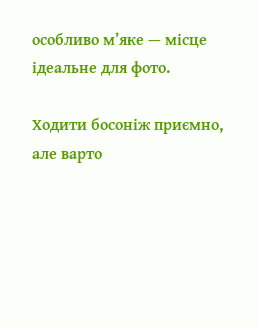особливо м’яке — місце ідеальне для фото.

Ходити босоніж приємно, але варто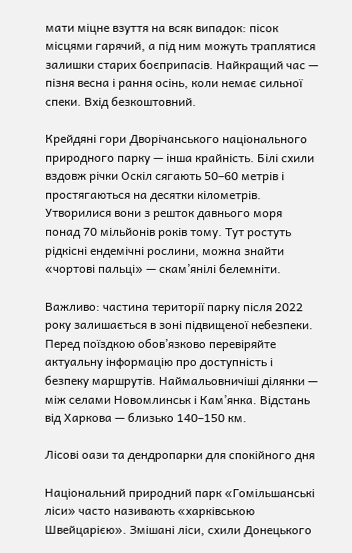мати міцне взуття на всяк випадок: пісок місцями гарячий, а під ним можуть траплятися залишки старих боєприпасів. Найкращий час — пізня весна і рання осінь, коли немає сильної спеки. Вхід безкоштовний.

Крейдяні гори Дворічанського національного природного парку — інша крайність. Білі схили вздовж річки Оскіл сягають 50–60 метрів і простягаються на десятки кілометрів. Утворилися вони з решток давнього моря понад 70 мільйонів років тому. Тут ростуть рідкісні ендемічні рослини, можна знайти «чортові пальці» — скам’янілі белемніти.

Важливо: частина території парку після 2022 року залишається в зоні підвищеної небезпеки. Перед поїздкою обов’язково перевіряйте актуальну інформацію про доступність і безпеку маршрутів. Наймальовничіші ділянки — між селами Новомлинськ і Кам’янка. Відстань від Харкова — близько 140–150 км.

Лісові оази та дендропарки для спокійного дня

Національний природний парк «Гомільшанські ліси» часто називають «харківською Швейцарією». Змішані ліси, схили Донецького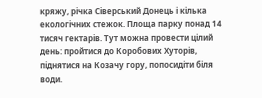кряжу, річка Сіверський Донець і кілька екологічних стежок. Площа парку понад 14 тисяч гектарів. Тут можна провести цілий день: пройтися до Коробових Хуторів, піднятися на Козачу гору, попосидіти біля води.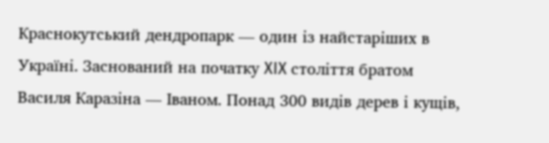Краснокутський дендропарк — один із найстаріших в Україні. Заснований на початку XIX століття братом Василя Каразіна — Іваном. Понад 300 видів дерев і кущів,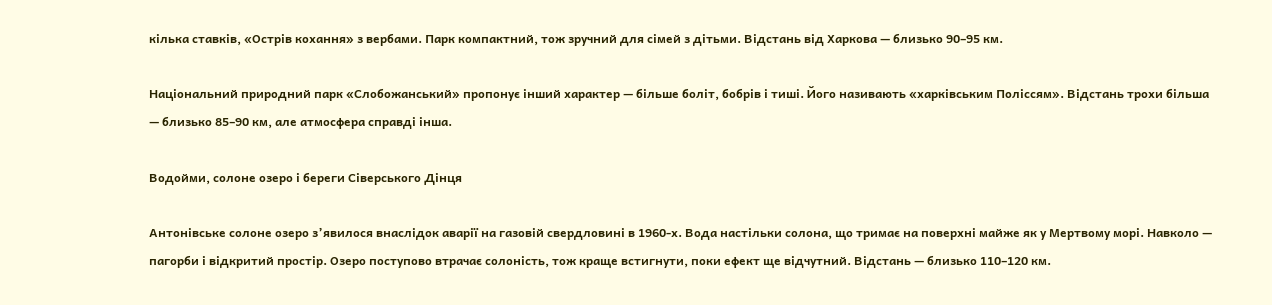кілька ставків, «Острів кохання» з вербами. Парк компактний, тож зручний для сімей з дітьми. Відстань від Харкова — близько 90–95 км.

Національний природний парк «Слобожанський» пропонує інший характер — більше боліт, бобрів і тиші. Його називають «харківським Поліссям». Відстань трохи більша — близько 85–90 км, але атмосфера справді інша.

Водойми, солоне озеро і береги Сіверського Дінця

Антонівське солоне озеро з’явилося внаслідок аварії на газовій свердловині в 1960-х. Вода настільки солона, що тримає на поверхні майже як у Мертвому морі. Навколо — пагорби і відкритий простір. Озеро поступово втрачає солоність, тож краще встигнути, поки ефект ще відчутний. Відстань — близько 110–120 км.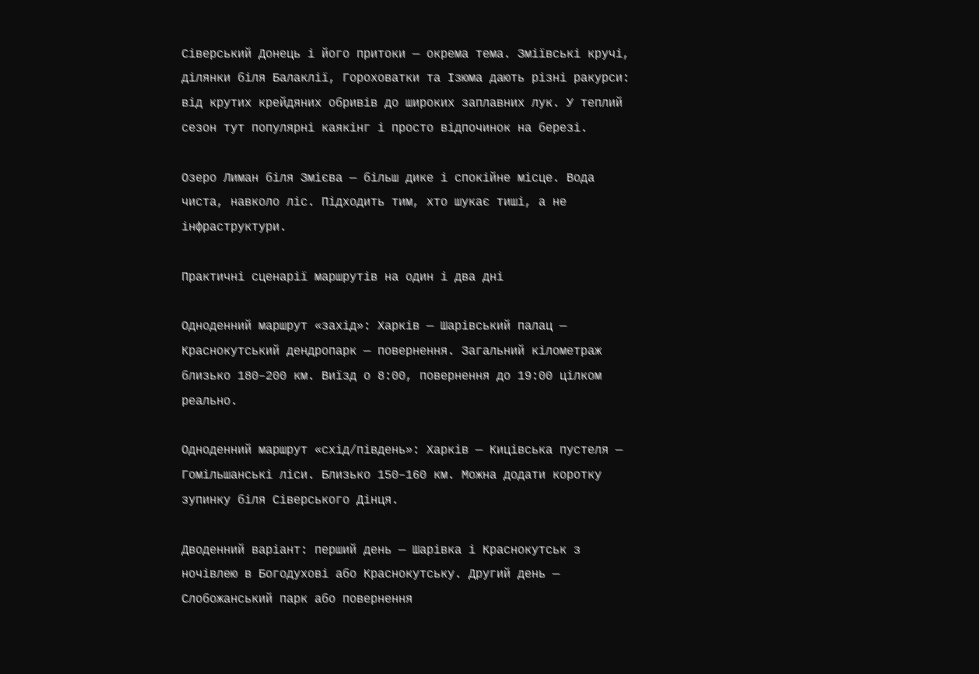Сіверський Донець і його притоки — окрема тема. Зміївські кручі, ділянки біля Балаклії, Гороховатки та Ізюма дають різні ракурси: від крутих крейдяних обривів до широких заплавних лук. У теплий сезон тут популярні каякінг і просто відпочинок на березі.

Озеро Лиман біля Змієва — більш дике і спокійне місце. Вода чиста, навколо ліс. Підходить тим, хто шукає тиші, а не інфраструктури.

Практичні сценарії маршрутів на один і два дні

Одноденний маршрут «захід»: Харків — Шарівський палац — Краснокутський дендропарк — повернення. Загальний кілометраж близько 180–200 км. Виїзд о 8:00, повернення до 19:00 цілком реально.

Одноденний маршрут «схід/південь»: Харків — Кицівська пустеля — Гомільшанські ліси. Близько 150–160 км. Можна додати коротку зупинку біля Сіверського Дінця.

Дводенний варіант: перший день — Шарівка і Краснокутськ з ночівлею в Богодухові або Краснокутську. Другий день — Слобожанський парк або повернення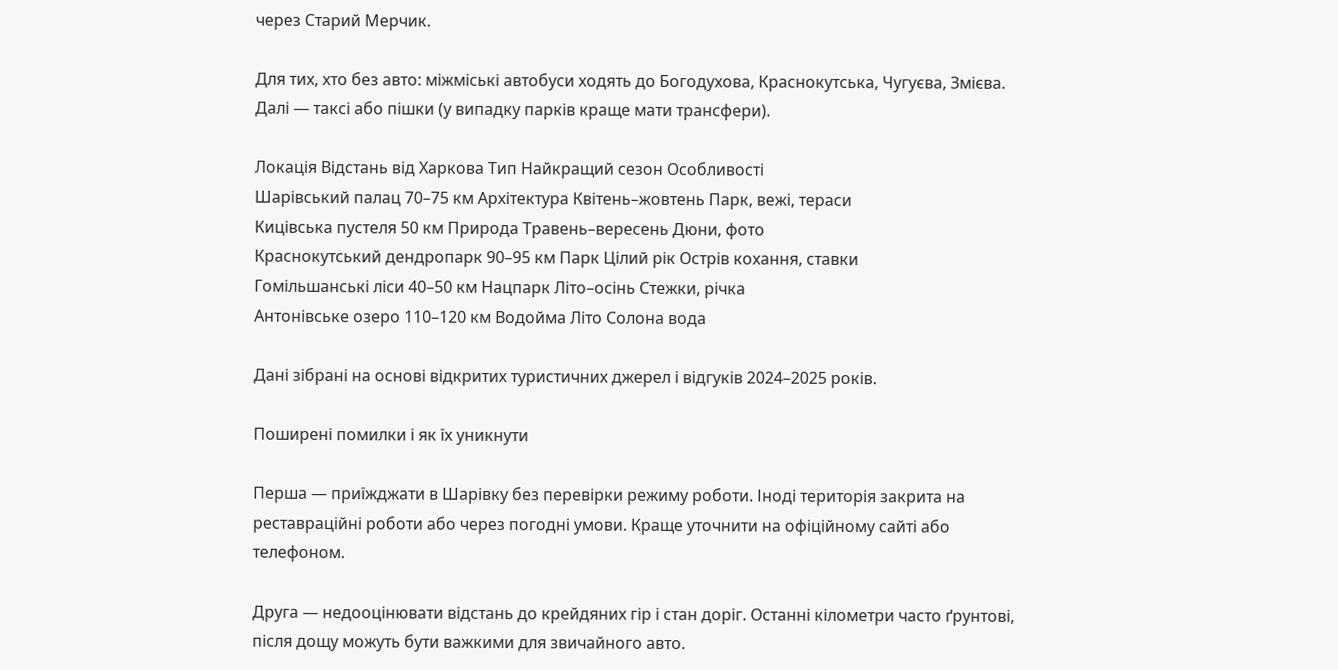через Старий Мерчик.

Для тих, хто без авто: міжміські автобуси ходять до Богодухова, Краснокутська, Чугуєва, Змієва. Далі — таксі або пішки (у випадку парків краще мати трансфери).

Локація Відстань від Харкова Тип Найкращий сезон Особливості
Шарівський палац 70–75 км Архітектура Квітень–жовтень Парк, вежі, тераси
Кицівська пустеля 50 км Природа Травень–вересень Дюни, фото
Краснокутський дендропарк 90–95 км Парк Цілий рік Острів кохання, ставки
Гомільшанські ліси 40–50 км Нацпарк Літо–осінь Стежки, річка
Антонівське озеро 110–120 км Водойма Літо Солона вода

Дані зібрані на основі відкритих туристичних джерел і відгуків 2024–2025 років.

Поширені помилки і як їх уникнути

Перша — приїжджати в Шарівку без перевірки режиму роботи. Іноді територія закрита на реставраційні роботи або через погодні умови. Краще уточнити на офіційному сайті або телефоном.

Друга — недооцінювати відстань до крейдяних гір і стан доріг. Останні кілометри часто ґрунтові, після дощу можуть бути важкими для звичайного авто.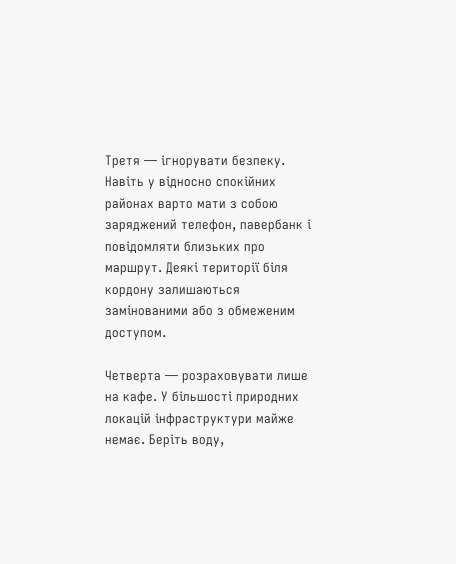Третя — ігнорувати безпеку. Навіть у відносно спокійних районах варто мати з собою заряджений телефон, павербанк і повідомляти близьких про маршрут. Деякі території біля кордону залишаються замінованими або з обмеженим доступом.

Четверта — розраховувати лише на кафе. У більшості природних локацій інфраструктури майже немає. Беріть воду,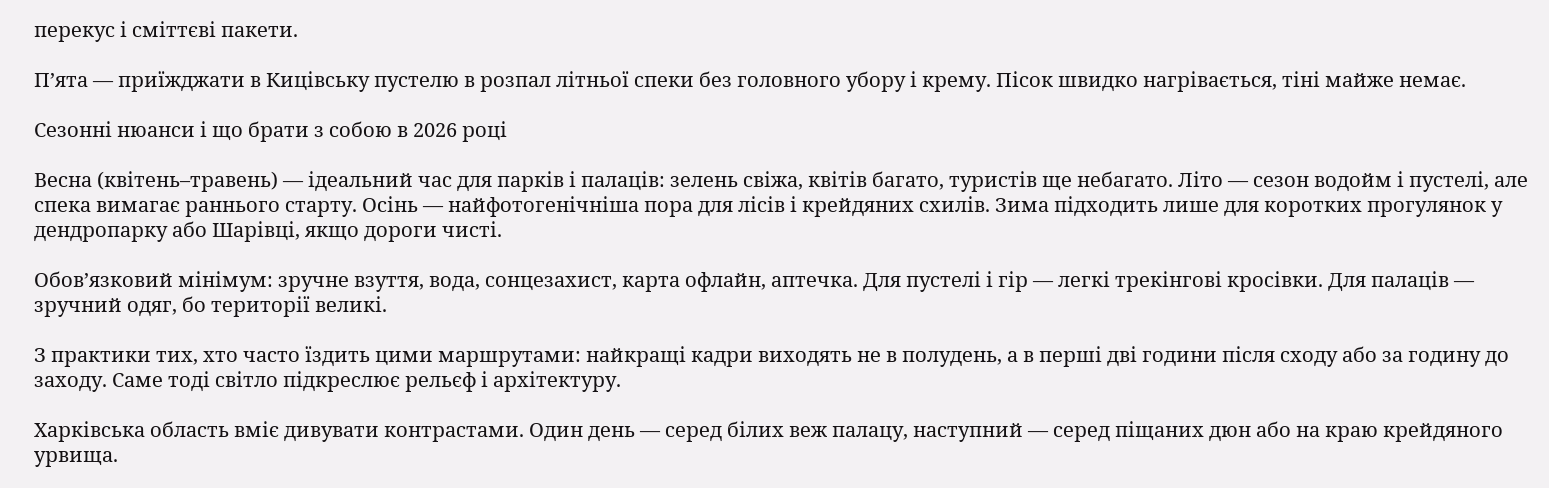перекус і сміттєві пакети.

П’ята — приїжджати в Кицівську пустелю в розпал літньої спеки без головного убору і крему. Пісок швидко нагрівається, тіні майже немає.

Сезонні нюанси і що брати з собою в 2026 році

Весна (квітень–травень) — ідеальний час для парків і палаців: зелень свіжа, квітів багато, туристів ще небагато. Літо — сезон водойм і пустелі, але спека вимагає раннього старту. Осінь — найфотогенічніша пора для лісів і крейдяних схилів. Зима підходить лише для коротких прогулянок у дендропарку або Шарівці, якщо дороги чисті.

Обов’язковий мінімум: зручне взуття, вода, сонцезахист, карта офлайн, аптечка. Для пустелі і гір — легкі трекінгові кросівки. Для палаців — зручний одяг, бо території великі.

З практики тих, хто часто їздить цими маршрутами: найкращі кадри виходять не в полудень, а в перші дві години після сходу або за годину до заходу. Саме тоді світло підкреслює рельєф і архітектуру.

Харківська область вміє дивувати контрастами. Один день — серед білих веж палацу, наступний — серед піщаних дюн або на краю крейдяного урвища.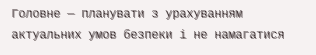Головне — планувати з урахуванням актуальних умов безпеки і не намагатися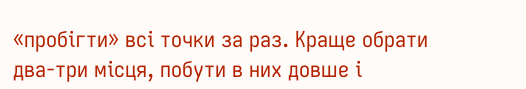«пробігти» всі точки за раз. Краще обрати два-три місця, побути в них довше і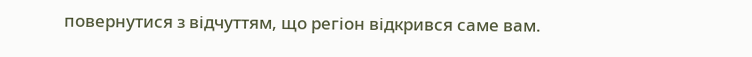повернутися з відчуттям, що регіон відкрився саме вам.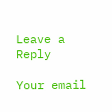Leave a Reply

Your email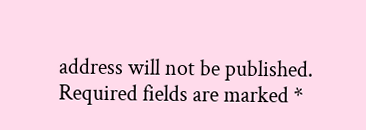address will not be published. Required fields are marked *